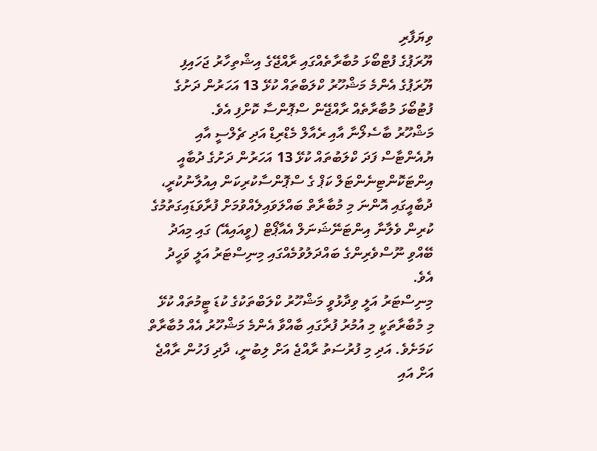ވިޔަފާރި
ޔޫރަޕުގެ ފުޓްބޯޅަ މުބާރާތެއްގައި ރާއްޖޭގެ އިޝްތިހާރު ޖަހައިފި
ޔޫރަޕުގެ އެންމެ މަޝްހޫރު ކްލަބްތައް ކުޅޭ 13 އަހަރުން ދަށުގެ ފުޓުބޯޅަ މުބާރާތެއް ރާއްޖޭން ސްޕޮންސާ ކޮށްފި އެވެ.
މަޝްހޫރު ބާސެލޯނާ އާއި ރެއާލް މެޑްރިޑް އަދި ޗެލްސީ އާއި ޔުއެންޓާސް ފަދަ ކްލަބުތައް ކުޅޭ 13 އަހަރުން ދަށުގެ ދުބާއީ އިންޓަކޮންޓިނެންޓަލް ކަޕް ގެ ސްޕޮންސާކުރިކަން އިއުލާނުކުރީ، ދުބާއީގައި އޮންނަ މި މުބާރާތް ބައްލަވައިލެއްވުމަށް ފުރާވަޑައިގަތުމުގެ ކުރިން ވެލާނާ އިންޓަނޭޝަނަލް އެއާޕޯޓް (ވީއައިއޭ) ގައި މިއަދު ބޭއްވި ނޫސްވެރިންގެ ބައްދަލުވުމެއްގައި މިނިސްޓަރު އަލީ ވަހީދު އެވެ.
މިނިސްޓަރު އަލީ ވިދާޅުވީ މަޝްހޫރު ކްލަބްތަކުގެ ކުޑަ ޓީމުތައް ކުޅޭ މި މުބާރާތަކީ މި އުމުރު ފުރާގައި ބާއްވާ އެންމެ މަޝްހޫރު އެއް މުބާރާތް ކަމަށެވެ. އަދި މި ފުރުސަތު ރާއްޖެ އަށް ލިބުނީ، ދާދި ފަހުން ރާއްޖެ އަށް އައި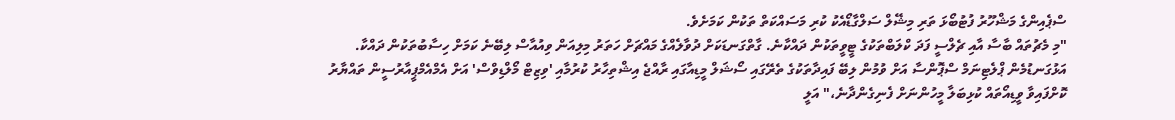ސްޕެއިންގެ މަޝްހޫރު ފުޓުބޯޅަ ތަރި މިޝޭލް ސަލްގާޑޯއެކު ކުރި މަސައްކަތް ތަކުން ކަމަށެވެ.
"މި މެޗުތައް ބާސާ އާއި ޗެލްސީ ފަދަ ކްލަބްތަކުގެ ޓީވީތަކުން ދައްކާނެ. ގާތްގަނޑަކަށް ދުވާލެއްގެ މައްޗަށް ހަތަރު މިލިއަން ވިއުއާސް ލިބޭނެ ކަމަށް ހިސާބުތަކުން ދައްކާ. އަޅުގަނޑުމެން ޕްލެޓިނަމް ސްޕޮންސާ އަށް ވުމުން ލިބޭ ފައިދާތަކުގެ ތެރޭގައި ސޯޝަލް މީޑިއާގައި ރާއްޖެ އިޝްތިހާރު ކުރުމާއި 'ވިޒިޓް މޯލްޑިވްސް' އަށް އެމްއެމްޕީއާރުސީން ތައްޔާރު ކޮށްފައިވާ ވީޑިއޯތައް ކުޅިބަލާ މީހުންނަށް ފެނިގެންދާނެ،" އަލީ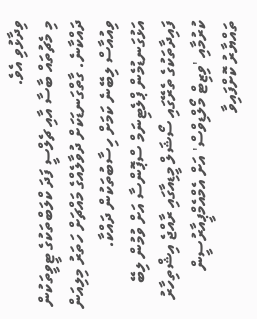ވިދާޅުވި އެވެ.
މި މެޗުތައް ބާސާ އާއި ޗެލްސީ ފަދަ ކްލަބްތަކުގެ ޓީވީތަކުން ދައްކާނެ. ގާތްގަނޑަކަށް ދުވާލެއްގެ މައްޗަށް ހަތަރު މިލިއަން ވިއުއާސް ލިބޭނެ ކަމަށް ހިސާބުތަކުން ދައްކާ. އަޅުގަނޑުމެން ޕްލެޓިނަމް ސްޕޮންސާ އަށް ވުމުން ލިބޭ ފައިދާތަކުގެ ތެރޭގައި ސޯޝަލް މީޑިއާގައި ރާއްޖެ އިޝްތިހާރު ކުރުމާއި 'ވިޒިޓް މޯލްޑިވްސް' އަށް އެމްއެމްޕީއާރުސީން ތައްޔާރު ކޮށްފައިވާ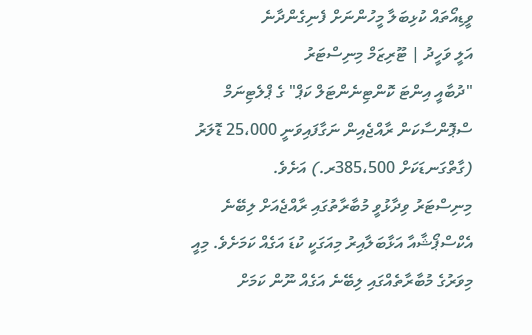ވީޑިއޯތައް ކުޅިބަލާ މީހުންނަށް ފެނިގެންދާނެ
އަލީ ވަހީދު | ޓޫރިޒަމް މިނިސްޓަރު
"ދުބާއީ އިންޓަ ކޮންޓިނެންޓަލް ކަޕް" ގެ ޕްލެޓިނަމް ސްޕޮންސާކަން ރާއްޖެއިން ނަގާފައިވަނީ 25،000 ޑޮލަރު (ގާތްގަނޑަކަށް 385،500ރ.) އަށެވެ.
މިނިސްޓަރު ވިދާޅުވީ މުބާރާތުގައި ރާއްޖެއަށް ލިބޭނެ އެކްސްޕޯޝާއާ އަޅާބަލާއިރު މިއަގަކީ ކުޑަ އަގެއް ކަމަށެވެ. މިއީ މިވަރުގެ މުބާރާތެއްގައި ލިބޭނެ އަގެއް ނޫން ކަމަށް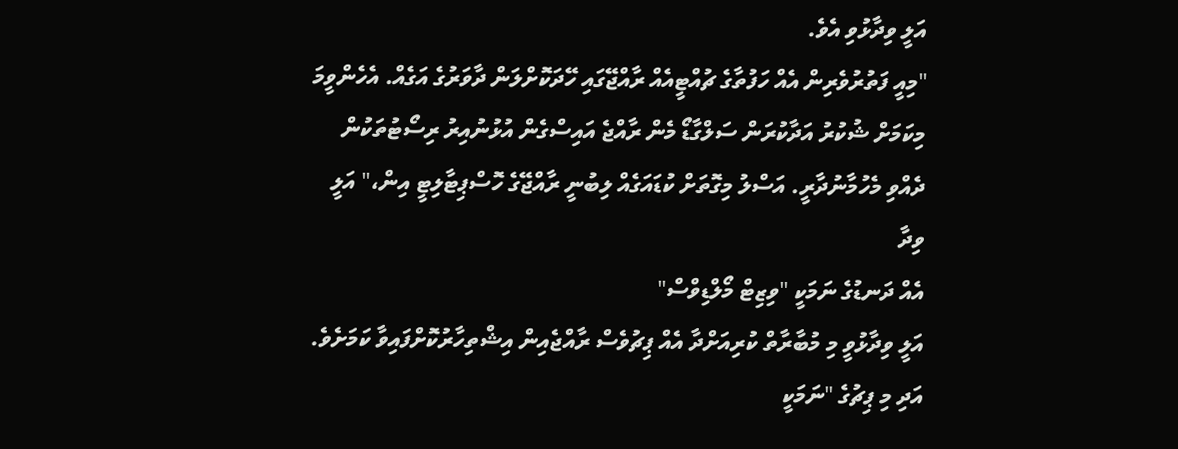އަލީ ވިދާޅުވި އެވެ.
"މިއީ ފަތުރުވެރިން އެއް ހަފުތާގެ ޗުއްޓީއެއް ރާއްޖޭގައި ހޭދަކޮށްލަން ދާވަރުގެ އަގެއް. އެހެންވީމަ މިކަމަށް ޝުކުރު އަދާކުރަން ސަލްގާޑޯ މެން ރާއްޖެ އައިސްގެން އުޅުނުއިރު ރިސޯޓުތަކުން ދެއްވި މެހުމާނުދާރީ. އަސްލު މިގޮތަށް ކުޑައަގެއް ލިބުނީ ރާއްޖޭގެ ހޮސްޕިޓާލިޓީ އިން،" އަލީ ވިދާ
އެއް ދަނޑުގެ ނަމަކީ "ވިޒިޓް މޯލްޑިވްސް"
އަލީ ވިދާޅުވީ މި މުބާރާތް ކުރިއަށްދާ އެއް ޕިޗުވެސް ރާއްޖެއިން އިޝްތިހާރުކޮށްފައިވާ ކަމަށެވެ. އަދި މި ޕިޗުގެ "ނަމަކީ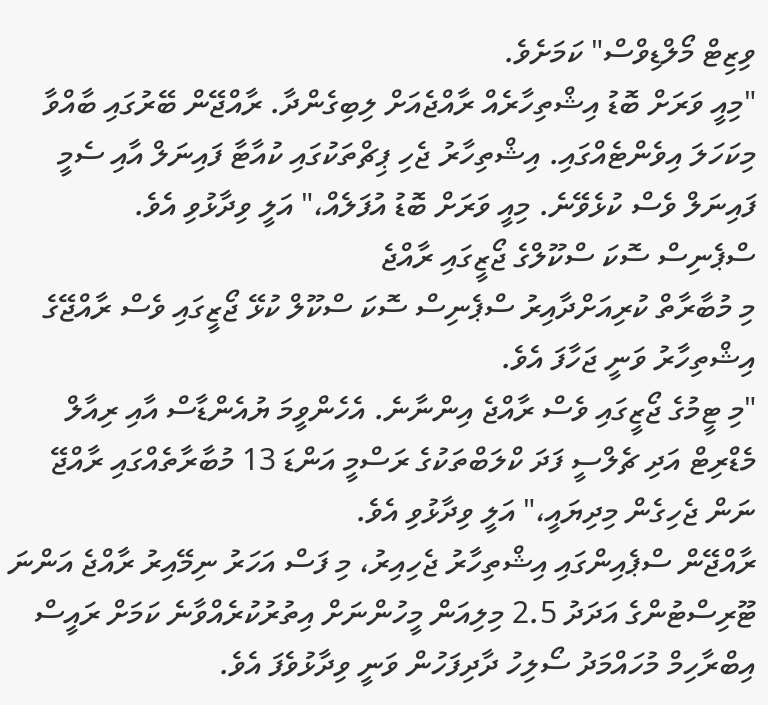ވިޒިޓް މޯލްޑިވްސް" ކަމަށެވެ.
"މިއީ ވަރަށް ބޮޑު އިޝްތިހާރެއް ރާއްޖެއަށް ލިބިގެންދާ. ރާއްޖޭން ބޭރުގައި ބާއްވާ މިކަހަލަ އިވެންޓެއްގައި. އިޝްތިހާރު ޖެހި ޕިޗްތަކުގައި ކުއާޓާ ފައިނަލް އާއި ސެމީ ފައިނަލް ވެސް ކުޅެވޭނެ. މިއީ ވަރަށް ބޮޑު އުފަލެއް،" އަލީ ވިދާޅުވި އެވެ.
ސްޕެނިސް ސޮކަ ސްކޫލްގެ ޖޯޒީގައި ރާއްޖެ
މި މުބާރާތް ކުރިއަށްދާއިރު ސްޕެނިސް ސޮކަ ސްކޫލް ކުޅޭ ޖޯޒީގައި ވެސް ރާއްޖޭގެ އިޝްތިހާރު ވަނީ ޖަހާފަ އެވެ.
"މި ޓީމުގެ ޖޯޒީގައި ވެސް ރާއްޖެ އިންނާނެ. އެހެންވީމަ ޔުއެންޑާސް އާއި ރިއާލް މެޑްރިޓް އަދި ޗެލްސީ ފަދަ ކްލަބްތަކުގެ ރަސްމީ އަންޑަ 13 މުބާރާތެއްގައި ރާއްޖޭ ނަން ޖެހިގެން މިދިޔައީ،" އަލީ ވިދާޅުވި އެވެ.
ރާއްޖޭން ސްޕެއިންގައި އިޝްތިހާރު ޖެހިއިރު، މި ފަސް އަހަރު ނިމޭއިރު ރާއްޖެ އަންނަ ޓޫރިސްޓުންގެ އަދަދު 2.5 މިލިއަން މީހުންނަށް އިތުރުކުރެއްވާނެ ކަމަށް ރައީސް އިބްރާހިމް މުހައްމަދު ސޯލިހު ދާދިފަހުން ވަނީ ވިދާޅުވެފަ އެވެ.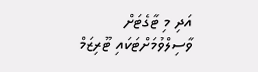އަދި މި ޓާގެޓަށް ވާސިލްވުމަށްޓަކައި ޓޫރިޒަމް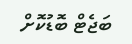ބަޖެޓް ބޮޑުކޮށް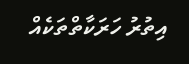އިތުރު ހަރަކާތްތަކެއް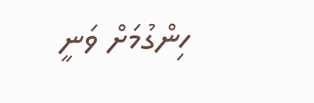ހިންގުމަށް ވަނީ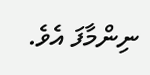ނިންމާފަ އެވެ.